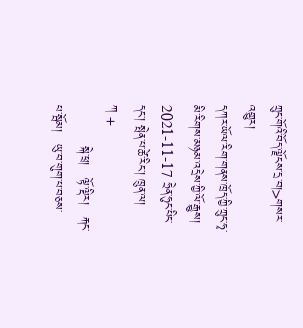ཀྲུང་གོའི་བོད་ལྗོངས་དྲ་བ།>གསར་འགྱུར།
དཀར་ཡོལ་རིག་གནས་ཁྲོད་ཀྱི་ཀྲུང་ཧྭ་མི་རིགས་མཉམ་འདྲེས་ཀྱི་ལོ་རྒྱུས།
2021-11-17 ཧྲེན་ཧུང་པིང་དང་། སྤེན་པ་ཚེ་རིང་། ཁྲུན་ལ།
ཀ +
          སྐེ་ཕྲ།   ལྟོ་ལྡིར།   རྐང་པ་སྦོམ།   ཡུ་བ་གུག་པ་བཅས་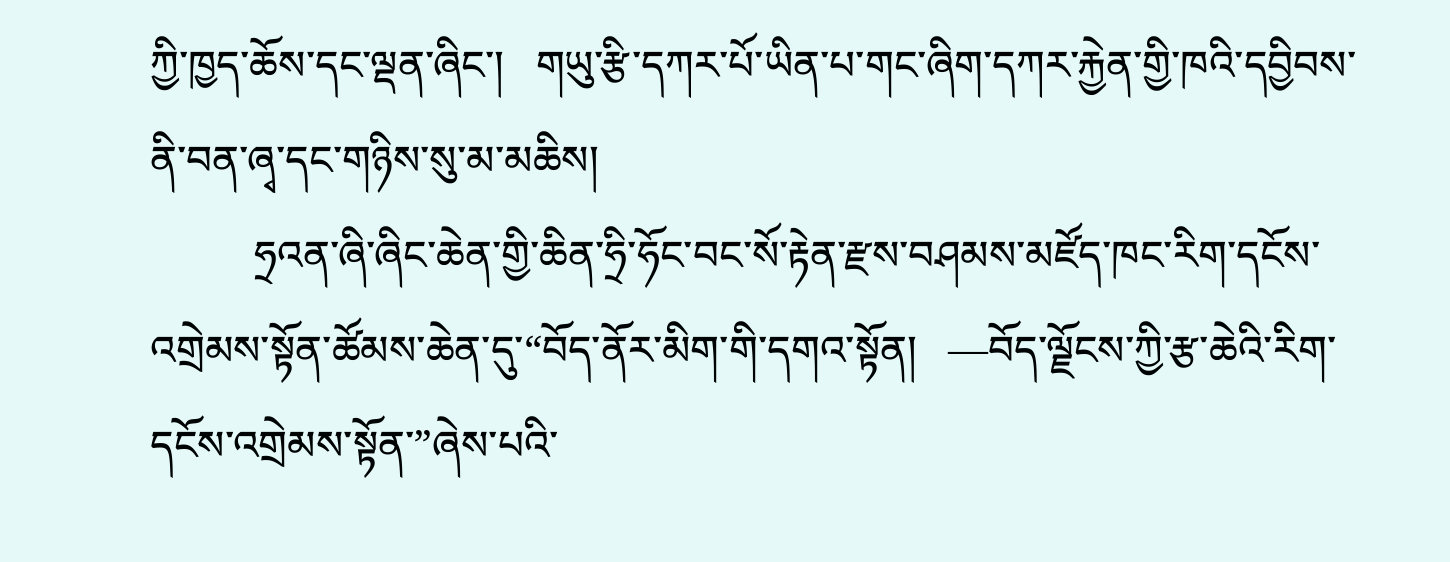ཀྱི་ཁྱད་ཆོས་དང་ལྡན་ཞིང་།   གཡུ་རྩི་དཀར་པོ་ཡིན་པ་གང་ཞིག་དཀར་རྐྱེན་གྱི་ཁའི་དབྱིབས་ནི་བན་ཞྭ་དང་གཉིས་སུ་མ་མཆིས།
          ཧྲའན་ཞི་ཞིང་ཆེན་གྱི་ཆིན་ཧྲི་ཧོང་བང་སོ་རྟེན་རྫས་བཤམས་མཛོད་ཁང་རིག་དངོས་འགྲེམས་སྟོན་ཚོམས་ཆེན་དུ་“བོད་ནོར་མིག་གི་དགའ་སྟོན།   —བོད་ལྗོངས་ཀྱི་རྩ་ཆེའི་རིག་དངོས་འགྲེམས་སྟོན་”ཞེས་པའི་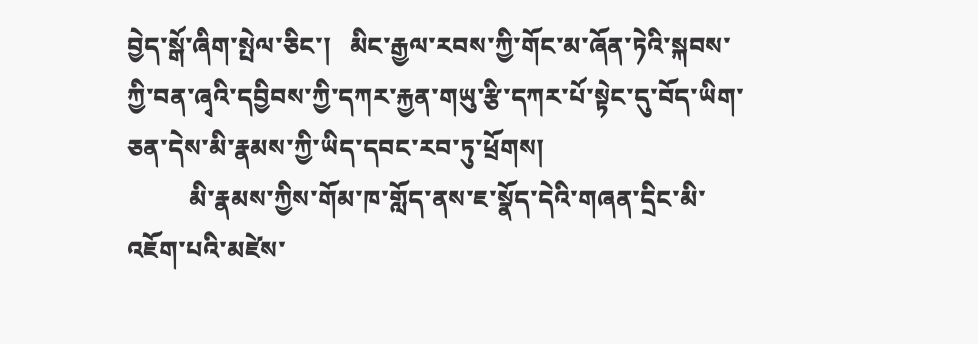བྱེད་སྒོ་ཞིག་སྤེལ་ཅིང་།   མིང་རྒྱལ་རབས་ཀྱི་གོང་མ་ཞོན་ཏེའི་སྐབས་ཀྱི་བན་ཞྭའི་དབྱིབས་ཀྱི་དཀར་རྐྱན་གཡུ་རྩི་དཀར་པོ་སྟེང་དུ་བོད་ཡིག་ཅན་དེས་མི་རྣམས་ཀྱི་ཡིད་དབང་རབ་ཏུ་ཕྲོགས།
          མི་རྣམས་ཀྱིས་གོམ་ཁ་གློད་ནས་ཇ་སྣོད་དེའི་གཞན་དྲིང་མི་འཇོག་པའི་མཛེས་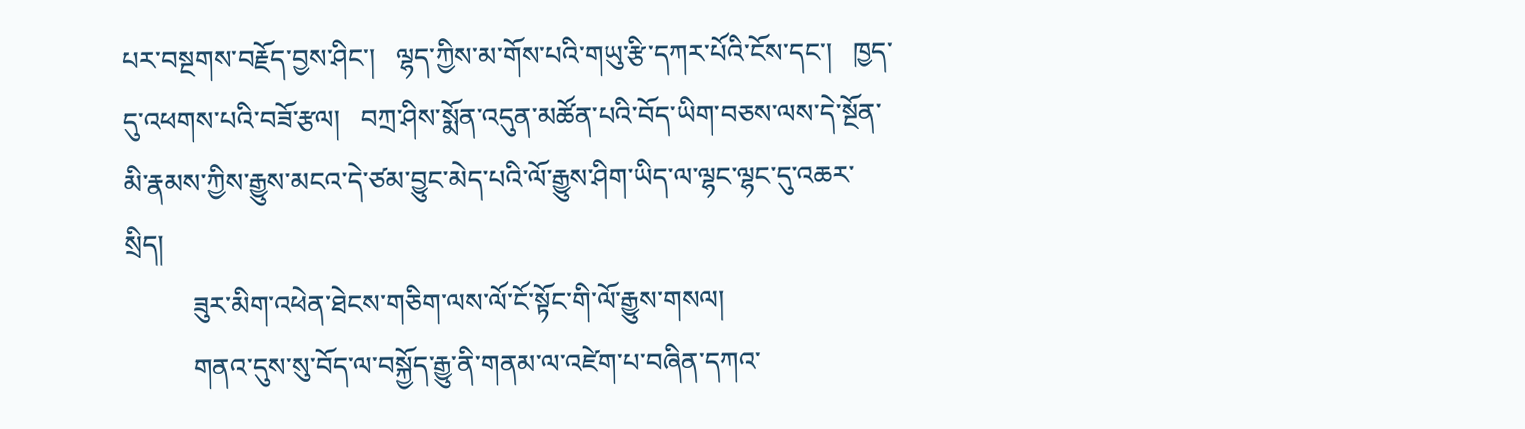པར་བསྔགས་བརྗོད་བྱས་ཤིང་།   ལྷད་ཀྱིས་མ་གོས་པའི་གཡུ་རྩི་དཀར་པོའི་ངོས་དང་།   ཁྱད་དུ་འཕགས་པའི་བཟོ་རྩལ།   བཀྲ་ཤིས་སྨོན་འདུན་མཚོན་པའི་བོད་ཡིག་བཅས་ལས་དེ་སྔོན་མི་རྣམས་ཀྱིས་རྒྱུས་མངའ་དེ་ཙམ་བྱུང་མེད་པའི་ལོ་རྒྱུས་ཤིག་ཡིད་ལ་ལྷང་ལྷང་དུ་འཆར་སྲིད།
          ཟུར་མིག་འཕེན་ཐེངས་གཅིག་ལས་ལོ་ངོ་སྟོང་གི་ལོ་རྒྱུས་གསལ།
          གནའ་དུས་སུ་བོད་ལ་བསྐྱོད་རྒྱུ་ནི་གནམ་ལ་འཛེག་པ་བཞིན་དཀའ་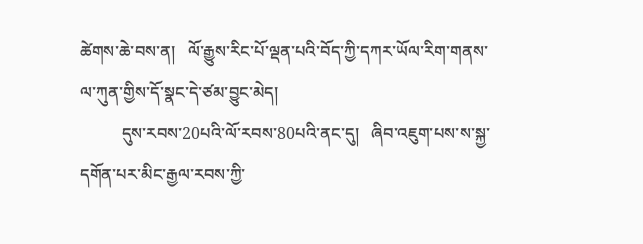ཚེགས་ཆེ་བས་ན།   ལོ་རྒྱུས་རིང་པོ་ལྡན་པའི་བོད་ཀྱི་དཀར་ཡོལ་རིག་གནས་ལ་ཀུན་གྱིས་དོ་སྣང་དེ་ཙམ་བྱུང་མེད།
          དུས་རབས་20པའི་ལོ་རབས་80པའི་ནང་དུ།   ཞིབ་འཇུག་པས་ས་སྐྱ་དགོན་པར་མིང་རྒྱལ་རབས་ཀྱི་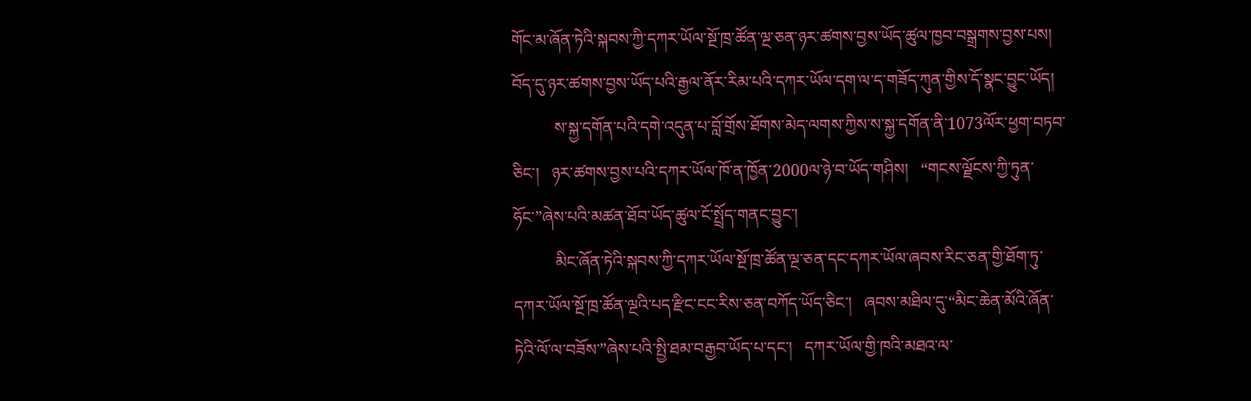གོང་མ་ཞོན་ཏེའི་སྐབས་ཀྱི་དཀར་ཡོལ་སྔོ་ཁྲ་ཚོན་ལྔ་ཅན་ཉར་ཚགས་བྱས་ཡོད་ཚུལ་ཁྱབ་བསྒྲགས་བྱས་པས།   བོད་དུ་ཉར་ཚགས་བྱས་ཡོད་པའི་རྒྱལ་ནོར་རིམ་པའི་དཀར་ཡོལ་དག་ལ་ད་གཟོད་ཀུན་གྱིས་དོ་སྣང་བྱུང་ཡོད།
          ས་སྐྱ་དགོན་པའི་དགེ་འདུན་པ་བློ་གྲོས་ཐོགས་མེད་ལགས་ཀྱིས་ས་སྐྱ་དགོན་ནི་1073ལོར་ཕྱག་བཏབ་ཅིང་།   ཉར་ཚགས་བྱས་པའི་དཀར་ཡོལ་ཁོ་ན་ཁྱོན་2000ལ་ཉེ་བ་ཡོད་གཤིས།   “གངས་ལྗོངས་ཀྱི་ཏུན་ཧོང་”ཞེས་པའི་མཚན་ཐོབ་ཡོད་ཚུལ་ངོ་སྤྲོད་གནང་བྱུང་།
          མིང་ཞོན་ཏེའི་སྐབས་ཀྱི་དཀར་ཡོལ་སྔོ་ཁྲ་ཚོན་ལྔ་ཅན་དང་དཀར་ཡོལ་ཞབས་རིང་ཅན་གྱི་ཐོག་ཏུ་དཀར་ཡོལ་སྔོ་ཁྲ་ཚོན་ལྔའི་པད་རྫིང་ངང་རིས་ཅན་བཀོད་ཡོད་ཅིང་།   ཞབས་མཐིལ་དུ་“མིང་ཆེན་མོའི་ཞོན་ཏེའི་ལོ་ལ་བཟོས་”ཞེས་པའི་སྤྱི་ཐམ་བརྒྱབ་ཡོད་པ་དང་།   དཀར་ཡོལ་གྱི་ཁའི་མཐའ་ལ་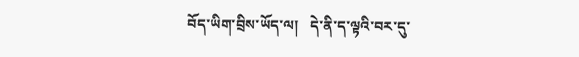བོད་ཡིག་བྲིས་ཡོད་ལ།   དེ་ནི་ད་ལྟའི་བར་དུ་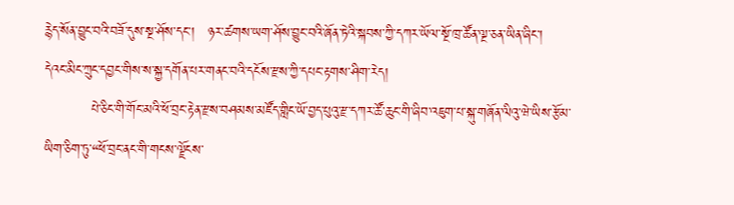རྙེད་སོན་བྱུང་བའི་བཟོ་དུས་སྔ་ཤོས་དང་།   ཉར་ཚགས་ཡག་ཤོས་བྱུང་བའི་ཞོན་ཏེའི་སྐབས་ཀྱི་དཀར་ཡོལ་སྔོ་ཁྲ་ཚོན་ལྔ་ཅན་ཡིན་ཞིང་།   དེའང་མིང་ཀྲུང་དབྱང་གིས་ས་སྐྱ་དགོན་པར་གནང་བའི་དངོས་རྫས་ཀྱི་དཔང་རྟགས་ཤིག་རེད།
          པེ་ཅིང་གི་གོང་མའི་ཕོ་བྲང་རྟེན་རྫས་བཤམས་མཛོད་གླིང་ཡོ་བྱད་པུའུ་རྫ་དཀར་ཚོ་ཆུང་གི་ཞིབ་འཇུག་པ་སྐུ་གཞོན་ལིའུ་ཝེ་ཡིས་རྩོམ་ཡིག་ཅིག་ཏུ་“ཕོ་བྲང་ནང་གི་གངས་ལྗོངས་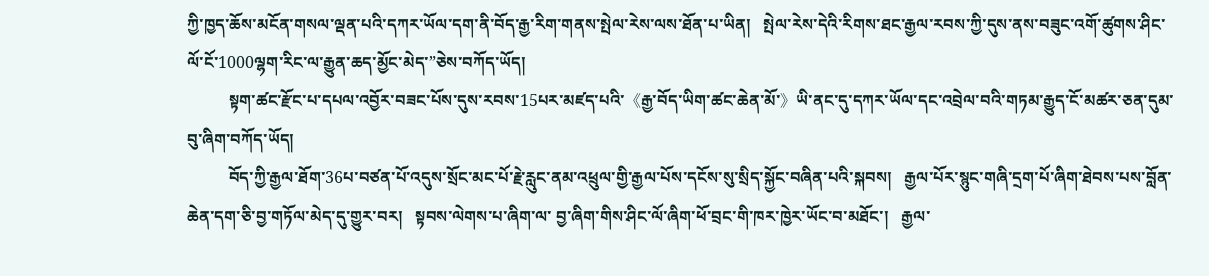ཀྱི་ཁྱད་ཆོས་མངོན་གསལ་ལྡན་པའི་དཀར་ཡོལ་དག་ནི་བོད་རྒྱ་རིག་གནས་སྤེལ་རེས་ལས་ཐོན་པ་ཡིན།   སྤེལ་རེས་དེའི་རིགས་ཐང་རྒྱལ་རབས་ཀྱི་དུས་ནས་བཟུང་འགོ་ཚུགས་ཤིང་ལོ་ངོ་1000ལྷག་རིང་ལ་རྒྱུན་ཆད་མྱོང་མེད་”ཅེས་བཀོད་ཡོད།
          སྟག་ཚང་རྫོང་པ་དཔལ་འབྱོར་བཟང་པོས་དུས་རབས་15པར་མཛད་པའི་《རྒྱ་བོད་ཡིག་ཚང་ཆེན་མོ་》ཡི་ནང་དུ་དཀར་ཡོལ་དང་འབྲེལ་བའི་གཏམ་རྒྱུད་ངོ་མཚར་ཅན་དུམ་བུ་ཞིག་བཀོད་ཡོད།
          བོད་ཀྱི་རྒྱལ་ཐོག་36པ་བཙན་པོ་འདུས་སྲོང་མང་པོ་རྗེ་རླུང་ནམ་འཕྲུལ་གྱི་རྒྱལ་པོས་དངོས་སུ་སྲིད་སྐྱོང་བཞིན་པའི་སྐབས།   རྒྱལ་པོར་སྙུང་གཞི་དྲག་པོ་ཞིག་ཐེབས་པས་བློན་ཆེན་དག་ཅི་བྱ་གཏོལ་མེད་དུ་གྱུར་བར།   སྟབས་ལེགས་པ་ཞིག་ལ་ བྱ་ཞིག་གིས་ཤིང་ལོ་ཞིག་ཕོ་བྲང་གི་ཁར་ཁྱེར་ཡོང་བ་མཐོང་།   རྒྱལ་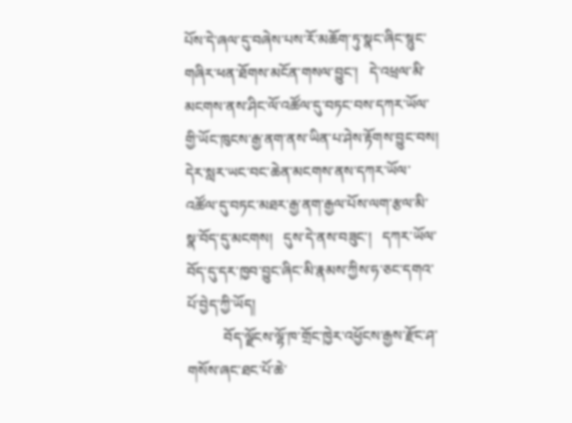པོས་དེ་ཞལ་དུ་བཞེས་པས་རོ་མཆོག་ཏུ་སྣང་ཞིང་སྙུང་གཞིར་ཕན་ཐོགས་མངོན་གསལ་བྱུང་།   དེ་འཕྲལ་མི་མངགས་ནས་ཤིང་ལོ་འཚོལ་དུ་བཏང་བས་དཀར་ཡོལ་གྱི་ཡོང་ཁུངས་རྒྱ་ནག་ནས་ཡིན་པ་ཤེས་རྟོགས་བྱུང་བས།   དེར་སླར་ཡང་བང་ཆེན་མངགས་ནས་དཀར་ཡོལ་འཚོལ་དུ་བཏང་མཐར་རྒྱ་ནག་རྒྱལ་པོས་ལག་རྩལ་མི་སྣ་བོད་དུ་མངགས།   དུས་དེ་ནས་བཟུང་།   དཀར་ཡོལ་བོད་དུ་དར་ཁྱབ་བྱུང་ཞིང་མི་རྣམས་ཀྱིས་ཧ་ཅང་དགའ་པོ་བྱེད་ཀྱི་ཡོད།
          བོད་ལྗོངས་ལྷོ་ཁ་གྲོང་ཁྱེར་འཕྱོངས་རྒྱས་རྫོང་ཤ་གསོས་ཞང་ཐང་པོ་ཆེ་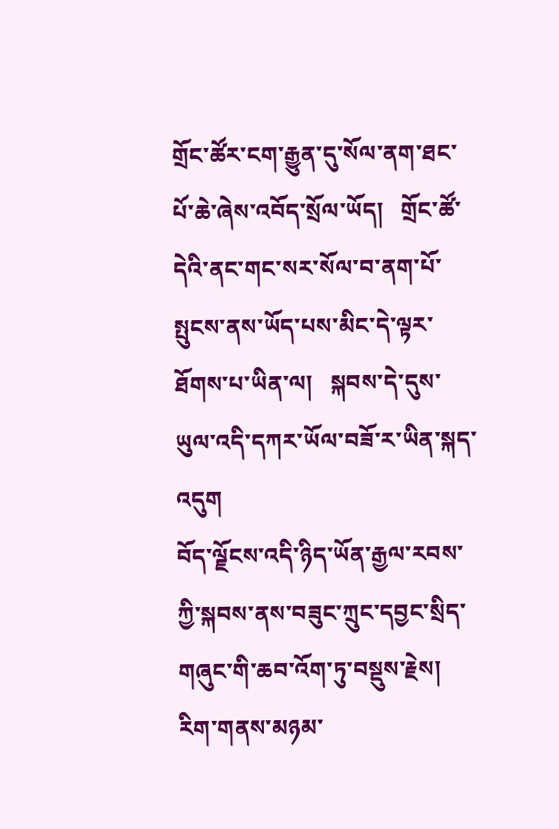གྲོང་ཚོར་ངག་རྒྱུན་དུ་སོལ་ནག་ཐང་པོ་ཆེ་ཞེས་འབོད་སྲོལ་ཡོད།   གྲོང་ཚོ་དེའི་ནང་གང་སར་སོལ་བ་ནག་པོ་སྤུངས་ནས་ཡོད་པས་མིང་དེ་ལྟར་ཐོགས་པ་ཡིན་ལ།   སྐབས་དེ་དུས་ཡུལ་འདི་དཀར་ཡོལ་བཟོ་ར་ཡིན་སྐད་འདུག
བོད་ལྗོངས་འདི་ཉིད་ཡོན་རྒྱལ་རབས་ཀྱི་སྐབས་ནས་བཟུང་ཀྲུང་དབྱང་སྲིད་གཞུང་གི་ཆབ་འོག་ཏུ་བསྡུས་རྗེས།   རིག་གནས་མཉམ་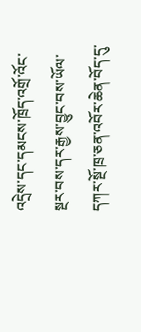འདྲེས་དང་དམངས་ཁྲོད་འགྲོ་འོང་སྔར་བས་དར་རྒྱས་བྱུང་བས་ཡོལ་དཀར་སྔོ་ཁྲ་ཅན་འབོར་ཆེན་བོད་དུ་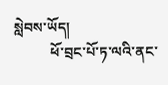སླེབས་ཡོད།
          ཕོ་བྲང་པོ་ཏ་ལའི་ནང་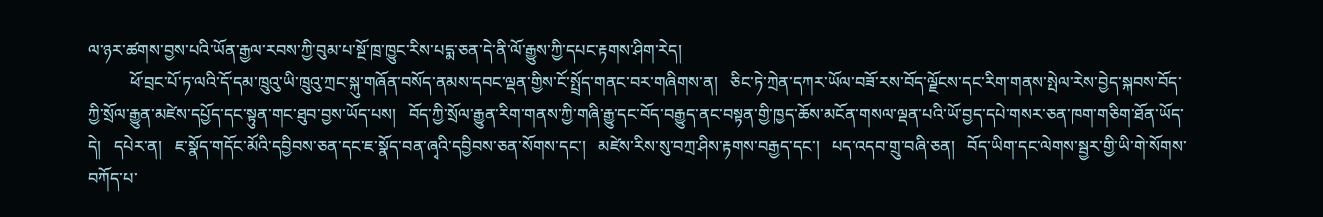ལ་ཉར་ཚགས་བྱས་པའི་ཡོན་རྒྱལ་རབས་ཀྱི་བུམ་པ་སྔོ་ཁྲ་ཁྱུང་རིས་པདྨ་ཅན་དེ་ནི་ལོ་རྒྱུས་ཀྱི་དཔང་རྟགས་ཤིག་རེད།
          ཕོ་བྲང་པོ་ཏ་ལའི་དོ་དམ་ཁྲུའུ་ཡི་ཁྲུའུ་ཀྲང་སྐུ་གཞོན་བསོད་ནམས་དབང་ལྡན་གྱིས་ངོ་སྤྲོད་གནང་བར་གཞིགས་ན།   ཅིང་ཏེ་ཀྲེན་དཀར་ཡོལ་བཟོ་རས་བོད་ལྗོངས་དང་རིག་གནས་སྤེལ་རེས་བྱེད་སྐབས་བོད་ཀྱི་སྲོལ་རྒྱུན་མཛེས་དཔྱོད་དང་སྟུན་གང་ཐུབ་བྱས་ཡོད་པས།   བོད་ཀྱི་སྲོལ་རྒྱུན་རིག་གནས་ཀྱི་གཞི་རྒྱུ་དང་བོད་བརྒྱུད་ནང་བསྟན་གྱི་ཁྱད་ཆོས་མངོན་གསལ་ལྡན་པའི་ཡོ་བྱད་དཔེ་གསར་ཅན་ཁག་གཅིག་ཐོན་ཡོད་དེ།   དཔེར་ན།   ཇ་སྣོད་གདོང་མོའི་དབྱིབས་ཅན་དང་ཇ་སྣོད་བན་ཞྭའི་དབྱིབས་ཅན་སོགས་དང་།   མཛེས་རིས་སུ་བཀྲ་ཤིས་རྟགས་བརྒྱད་དང་།   པད་འདབ་གྲུ་བཞི་ཅན།   བོད་ཡིག་དང་ལེགས་སྦྱར་གྱི་ཡི་གེ་སོགས་བཀོད་པ་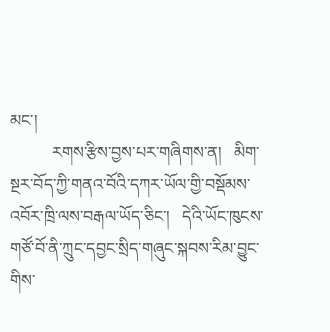མང་།
          རགས་རྩིས་བྱས་པར་གཞིགས་ན།   མིག་སྔར་བོད་ཀྱི་གནའ་བོའི་དཀར་ཡོལ་གྱི་བསྡོམས་འབོར་ཁྲི་ལས་བརྒལ་ཡོད་ཅིང་།   དེའི་ཡོང་ཁུངས་གཙོ་བོ་ནི་ཀྲུང་དབྱང་སྲིད་གཞུང་སྐབས་རིམ་བྱུང་གིས་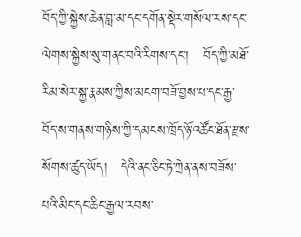བོད་ཀྱི་སྐྱེས་ཆེན་བླ་མ་དང་དགོན་སྡེར་གསོལ་རས་དང་ལེགས་སྐྱེས་སུ་གནང་བའི་རིགས་དང་།   བོད་ཀྱི་མཐོ་རིམ་སེར་སྐྱ་རྣམས་ཀྱིས་མངག་བཟོ་བྱས་པ་དང་རྒྱ་བོད་ས་གནས་གཉིས་ཀྱི་དམངས་ཁྲོད་ཉོ་འཚོང་ཐོན་རྫས་སོགས་ཚུད་ཡོད།   དེའི་ནང་ཅིང་ཏེ་ཀྲེན་ནས་བཟོས་པའི་མིང་དང་ཆིང་རྒྱལ་རབས་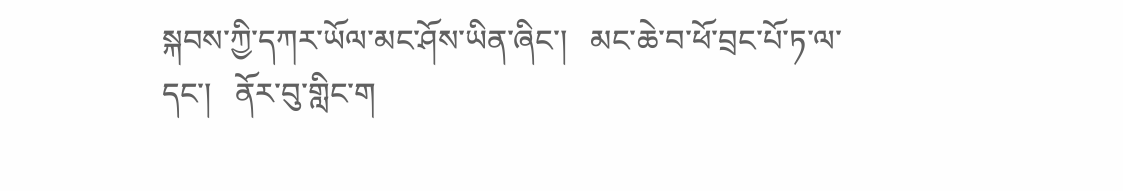སྐབས་ཀྱི་དཀར་ཡོལ་མང་ཤོས་ཡིན་ཞིང་།   མང་ཆེ་བ་ཕོ་བྲང་པོ་ཏ་ལ་དང་།   ནོར་བུ་གླིང་ག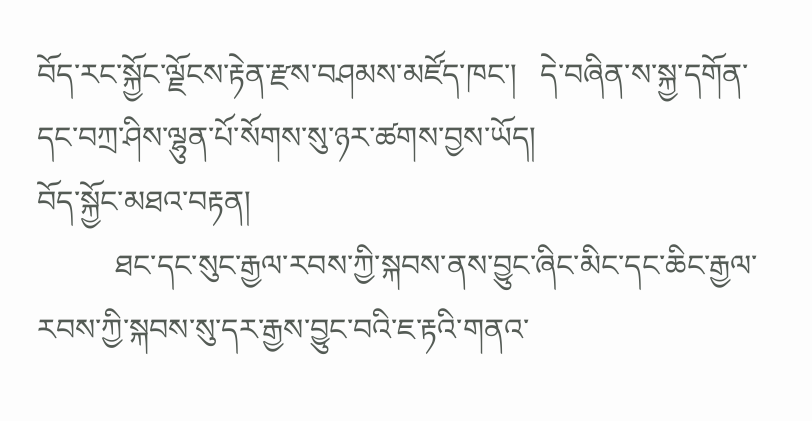བོད་རང་སྐྱོང་ལྗོངས་རྟེན་རྫས་བཤམས་མཛོད་ཁང་།   དེ་བཞིན་ས་སྐྱ་དགོན་དང་བཀྲ་ཤིས་ལྷུན་པོ་སོགས་སུ་ཉར་ཚགས་བྱས་ཡོད།
བོད་སྐྱོང་མཐའ་བརྟན།
          ཐང་དང་སུང་རྒྱལ་རབས་ཀྱི་སྐབས་ནས་བྱུང་ཞིང་མིང་དང་ཆིང་རྒྱལ་རབས་ཀྱི་སྐབས་སུ་དར་རྒྱས་བྱུང་བའི་ཇ་རྟའི་གནའ་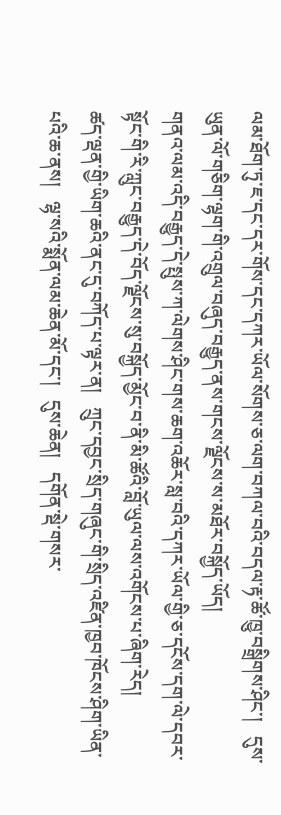ལམ་ཐོག་ཏུ་ཇ་དང་དར་གོས་དང་དཀར་ཡོལ་སོགས་ཅ་ལག་བཀལ་བའི་བདལ་རྟ་ཚོ་ཁྱུ་བསྒྲིགས་ཤིང་།   དུས་ཡུན་ལོ་གཅིག་ལྷག་གི་འགྲུལ་བཞུད་བརྒྱུད་ནས་གངས་ལྗོངས་ས་མཐོར་བསྐྱོད་ཡོད།
གནའ་ལམ་འདི་བརྒྱུད་དེ་སྤུས་ཀ་ལེགས་ཤིང་གས་ཆག་འཆོར་སླ་བའི་དཀར་ཡོལ་གྱི་ཅ་དངོས་དག་ལེ་དབར་སྟོང་གི་རི་ཀླུང་བརྒྱུད་དེ་བོད་ལྗོངས་སུ་བསྐྱོད་མྱོང་བ་ནི་མི་ཚོའི་བློ་ཡུལ་ལས་འགོངས་པ་ཞིག་རེད།
ཚད་ལྡན་གྱི་ཡིག་ཆའི་ནང་དུ་བཀོད་པ་ལྟར་ན།   ཀྲུང་དབྱང་སྲིད་གཞུང་གི་སྲིད་འཛིན་ཁྱབ་ཁོངས་ཤིག་ཡིན་པའི་ཆ་ནས།   ལྷ་སའི་སྨོན་ལམ་ཆེན་མོ་དང་།   དུས་ཆེན།   དགོན་སྡེ་གསར་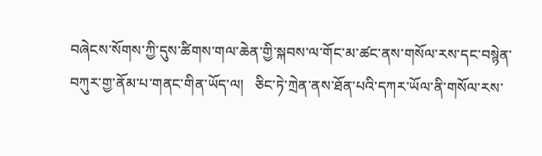བཞེངས་སོགས་ཀྱི་དུས་ཚིགས་གལ་ཆེན་གྱི་སྐབས་ལ་གོང་མ་ཚང་ནས་གསོལ་རས་དང་བསྙེན་བཀུར་གྱ་ནོམ་པ་གནང་གིན་ཡོད་ལ།   ཅིང་ཏེ་ཀྲེན་ནས་ཐོན་པའི་དཀར་ཡོལ་ནི་གསོལ་རས་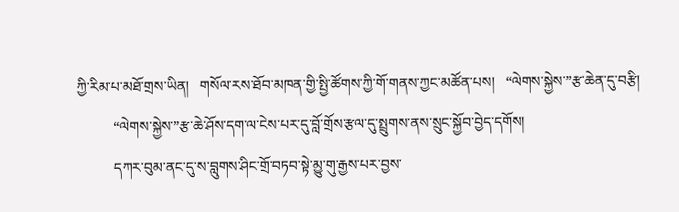ཀྱི་རིམ་པ་མཐོ་གྲས་ཡིན།   གསོལ་རས་ཐོབ་མཁན་གྱི་སྤྱི་ཚོགས་ཀྱི་གོ་གནས་ཀྱང་མཚོན་པས།   “ལེགས་སྐྱེས་”རྩ་ཆེན་དུ་བརྩི།
          “ལེགས་སྐྱེས་”རྩ་ཆེ་ཤོས་དག་ལ་ངེས་པར་དུ་བློ་གྲོས་རྩལ་དུ་སྤྲུགས་ནས་སྲུང་སྐྱོབ་བྱེད་དགོས།
          དཀར་བུམ་ནང་དུ་ས་བླུགས་ཤིང་གྲོ་བཏབ་སྟེ་མྱུ་གུ་རྒྱས་པར་བྱས་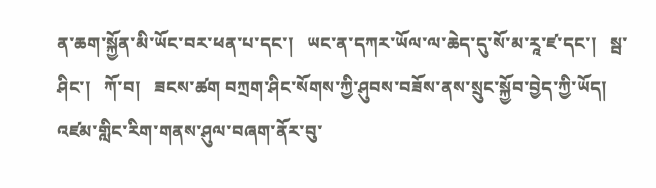ན་ཆག་སྐྱོན་མི་ཡོང་བར་ཕན་པ་དང་།   ཡང་ན་དཀར་ཡོལ་ལ་ཆེད་དུ་སོ་མ་རཱ་ཛ་དང་།   སྦ་ཤིང་།   ཀོ་བ།   ཟངས་ཚག བཀྲག་ཤིང་སོགས་ཀྱི་ཤུབས་བཟོས་ནས་སྲུང་སྐྱོབ་བྱེད་ཀྱི་ཡོད།   འཛམ་གླིང་རིག་གནས་ཤུལ་བཞག་ནོར་བུ་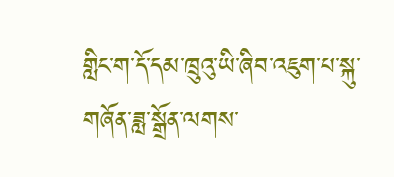གླིང་ག་དོ་དམ་ཁྲུའུ་ཡི་ཞིབ་འཇུག་པ་སྐུ་གཞོན་ཟླ་སྒྲོན་ལགས་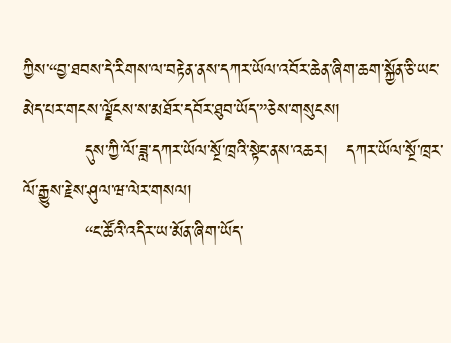ཀྱིས་“བྱ་ཐབས་དེ་རིགས་ལ་བརྟེན་ནས་དཀར་ཡོལ་འབོར་ཆེན་ཞིག་ཆག་སྐྱོན་ཅི་ཡང་མེད་པར་གངས་ལྗོངས་ས་མཐོར་དབོར་ཐུབ་ཡོད་”ཅེས་གསུངས།
          དུས་ཀྱི་ལོ་ཟླ་དཀར་ཡོལ་སྔོ་ཁྲའི་སྟེང་ནས་འཆར།   དཀར་ཡོལ་སྔོ་ཁྲར་ལོ་རྒྱུས་རྗེས་ཤུལ་ཝ་ལེར་གསལ།
          “ང་ཚོའི་འདིར་ཡ་མོན་ཞིག་ཡོད་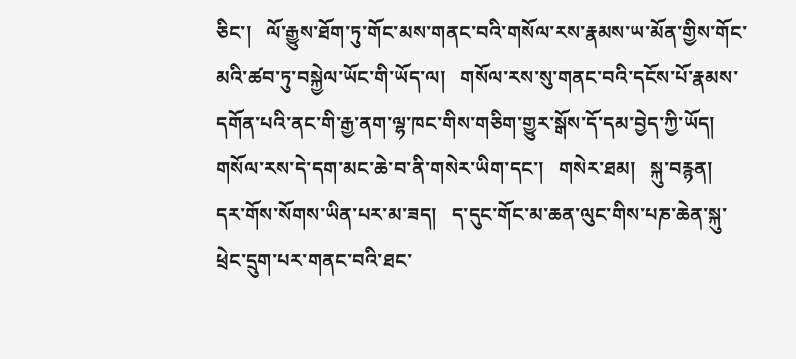ཅིང་།   ལོ་རྒྱུས་ཐོག་ཏུ་གོང་མས་གནང་བའི་གསོལ་རས་རྣམས་ཡ་མོན་གྱིས་གོང་མའི་ཚབ་ཏུ་བསྐྱེལ་ཡོང་གི་ཡོད་ལ།   གསོལ་རས་སུ་གནང་བའི་དངོས་པོ་རྣམས་དགོན་པའི་ནང་གི་རྒྱ་ནག་ལྷ་ཁང་གིས་གཅིག་གྱུར་སྒོས་དོ་དམ་བྱེད་ཀྱི་ཡོད།   གསོལ་རས་དེ་དག་མང་ཆེ་བ་ནི་གསེར་ཡིག་དང་།   གསེར་ཐམ།   སྐུ་བརྙན།   དར་གོས་སོགས་ཡིན་པར་མ་ཟད།   ད་དུང་གོང་མ་ཆན་ལུང་གིས་པཎ་ཆེན་སྐུ་ཕྲེང་དྲུག་པར་གནང་བའི་ཐང་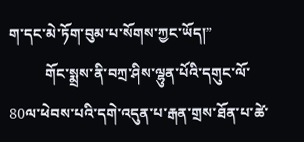ག་དང་མེ་ཏོག་བུམ་པ་སོགས་ཀྱང་ཡོད།”
          གོང་སྨྲས་ནི་བཀྲ་ཤིས་ལྷུན་པོའི་དགུང་ལོ་80ལ་ཕེབས་པའི་དགེ་འདུན་པ་རྒན་གྲས་ཐོན་པ་ཚེ་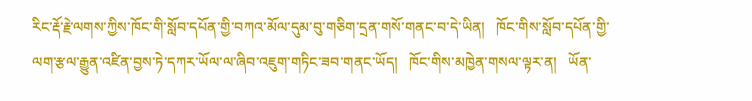རིང་རྡོ་རྗེ་ལགས་ཀྱིས་ཁོང་གི་སློབ་དཔོན་གྱི་བཀའ་མོལ་དུམ་བུ་གཅིག་དྲན་གསོ་གནང་བ་དེ་ཡིན།   ཁོང་གིས་སློབ་དཔོན་གྱི་ལག་རྩལ་རྒྱུན་འཛིན་བྱས་ཏེ་དཀར་ཡོལ་ལ་ཞིབ་འཇུག་གཏིང་ཟབ་གནང་ཡོད།   ཁོང་གིས་མཁྱེན་གསལ་ལྟར་ན།   ཡོན་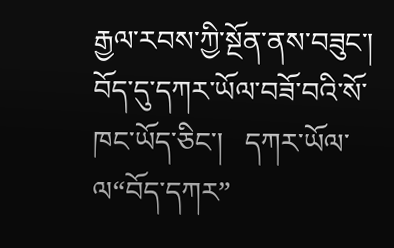རྒྱལ་རབས་ཀྱི་སྔོན་ནས་བཟུང་།   བོད་དུ་དཀར་ཡོལ་བཟོ་བའི་སོ་ཁང་ཡོད་ཅིང་།   དཀར་ཡོལ་ལ“བོད་དཀར”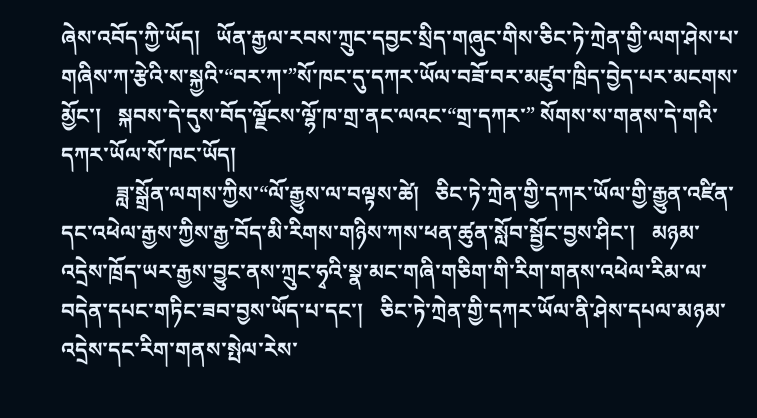ཞེས་འབོད་ཀྱི་ཡོད།   ཡོན་རྒྱལ་རབས་ཀྲུང་དབྱང་སྲིད་གཞུང་གིས་ཅིང་ཏེ་ཀྲེན་གྱི་ལག་ཤེས་པ་གཞིས་ཀ་རྩེའི་ས་སྐྱའི་“བར་ཀ་”སོ་ཁང་དུ་དཀར་ཡོལ་བཟོ་བར་མཛུབ་ཁྲིད་བྱེད་པར་མངགས་མྱོང་།   སྐབས་དེ་དུས་བོད་ལྗོངས་ལྷོ་ཁ་གྲ་ནང་ལའང་“གྲ་དཀར་” སོགས་ས་གནས་དེ་གའི་དཀར་ཡོལ་སོ་ཁང་ཡོད།
          ཟླ་སྒྲོན་ལགས་ཀྱིས་“ལོ་རྒྱུས་ལ་བལྟས་ཚེ།   ཅིང་ཏེ་ཀྲེན་གྱི་དཀར་ཡོལ་གྱི་རྒྱུན་འཛིན་དང་འཕེལ་རྒྱས་ཀྱིས་རྒྱ་བོད་མི་རིགས་གཉིས་ཀས་ཕན་ཚུན་སློབ་སྦྱོང་བྱས་ཤིང་།   མཉམ་འདྲེས་ཁྲོད་ཡར་རྒྱས་བྱུང་ནས་ཀྲུང་ཧྭའི་སྣ་མང་གཞི་གཅིག་གི་རིག་གནས་འཕེལ་རིམ་ལ་བདེན་དཔང་གཏིང་ཟབ་བྱས་ཡོད་པ་དང་།   ཅིང་ཏེ་ཀྲེན་གྱི་དཀར་ཡོལ་ནི་ཤེས་དཔལ་མཉམ་འདྲེས་དང་རིག་གནས་སྤེལ་རེས་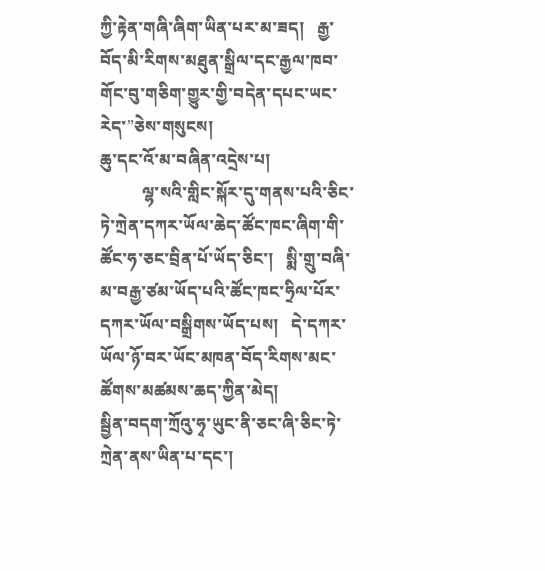ཀྱི་རྟེན་གཞི་ཞིག་ཡིན་པར་མ་ཟད།   རྒྱ་བོད་མི་རིགས་མཐུན་སྒྲིལ་དང་རྒྱལ་ཁབ་གོང་བུ་གཅིག་གྱུར་གྱི་བདེན་དཔང་ཡང་རེད་”ཅེས་གསུངས།
ཆུ་དང་འོ་མ་བཞིན་འདྲེས་པ།
          ལྷ་སའི་གླིང་སྐོར་དུ་གནས་པའི་ཅིང་ཏེ་ཀྲེན་དཀར་ཡོལ་ཆེད་ཚོང་ཁང་ཞིག་གི་ཚོང་ཧ་ཅང་བྲིན་པོ་ཡོད་ཅིང་།   སྨི་གྲུ་བཞི་མ་བརྒྱ་ཙམ་ཡོད་པའི་ཚོང་ཁང་ཧྲིལ་པོར་དཀར་ཡོལ་བསྒྲིགས་ཡོད་པས།   དེ་དཀར་ཡོལ་ཉོ་བར་ཡོང་མཁན་བོད་རིགས་མང་ཚོགས་མཚམས་ཆད་ཀྱིན་མེད།
སྦྱིན་བདག་ཀྲོའུ་ཧྭ་ཡུང་ནི་ཅང་ཞི་ཅིང་ཏེ་ཀྲེན་ནས་ཡིན་པ་དང་།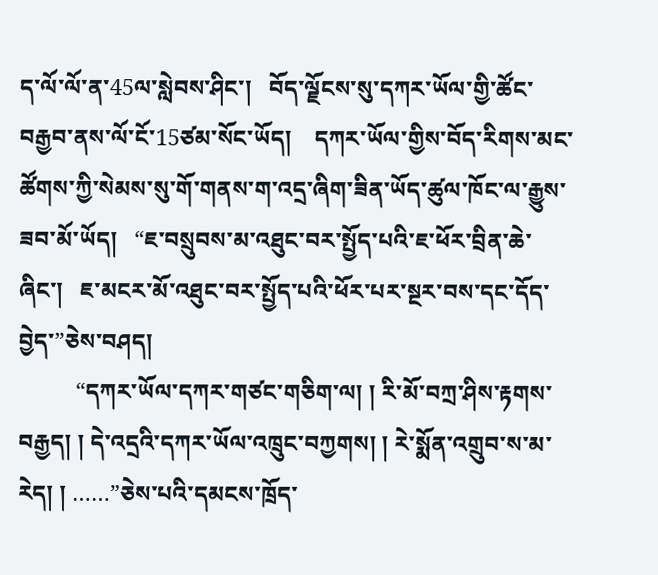ད་ལོ་ལོ་ན་45ལ་སླེབས་ཤིང་།   བོད་ལྗོངས་སུ་དཀར་ཡོལ་གྱི་ཚོང་བརྒྱབ་ནས་ལོ་ངོ་15ཙམ་སོང་ཡོད།    དཀར་ཡོལ་གྱིས་བོད་རིགས་མང་ཚོགས་ཀྱི་སེམས་སུ་གོ་གནས་ག་འདྲ་ཞིག་ཟིན་ཡོད་ཚུལ་ཁོང་ལ་རྒྱུས་ཟབ་མོ་ཡོད།   “ཇ་བསྲུབས་མ་འཐུང་བར་སྤྱོད་པའི་ཇ་ཕོར་བྲིན་ཆེ་ཞིང་།   ཇ་མངར་མོ་འཐུང་བར་སྤྱོད་པའི་ཕོར་པར་སྔར་བས་དང་དོད་བྱེད་”ཅེས་བཤད།
          “དཀར་ཡོལ་དཀར་གཙང་གཅིག་ལ། ། རི་མོ་བཀྲ་ཤིས་རྟགས་བརྒྱད། ། དེ་འདྲའི་དཀར་ཡོལ་འཁྲུང་བཀྱགས། ། རེ་སྨོན་འགྲུབ་ས་མ་རེད། ། ……”ཅེས་པའི་དམངས་ཁྲོད་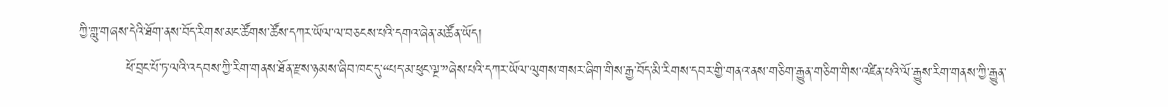ཀྱི་གླུ་གཞས་དེའི་ཐོག་ནས་བོད་རིགས་མང་ཚོགས་ཚོས་དཀར་ཡོལ་ལ་བཅངས་པའི་དགའ་ཞེན་མཚོན་ཡོད།
          ཕོ་བྲང་པོ་ཏ་ལའི་འདབས་ཀྱི་རིག་གནས་ཐོན་རྫས་ཉམས་ཞིབ་ཁང་དུ་“པད་མ་ཕུང་ལྔ་”ཞེས་པའི་དཀར་ཡོལ་ལུགས་གསར་ཞིག་གིས་རྒྱ་བོད་མི་རིགས་དབར་གྱི་གནའ་ནས་གཅིག་རྒྱུན་གཅིག་གིས་འཛིན་པའི་ལོ་རྒྱུས་རིག་གནས་ཀྱི་རྒྱུན་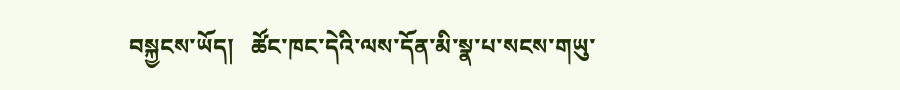བསྐྱངས་ཡོད།   ཚོང་ཁང་དེའི་ལས་དོན་མི་སྣ་པ་སངས་གཡུ་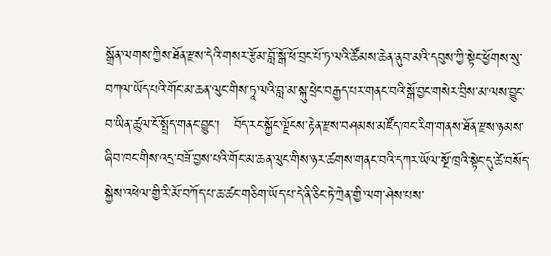སྒྲོན་ལགས་ཀྱིས་ཐོན་རྫས་དེའི་གསར་རྩོམ་བློ་སྒོ་ཕོ་བྲང་པོ་ཏ་ལའི་ཚོམས་ཆེན་ནུབ་མའི་དབུས་ཀྱི་སྟེང་ཕྱོགས་སུ་བཀལ་ཡོད་པའི་གོང་མ་ཆན་ལུང་གིས་ཏཱ་ལའི་བླ་མ་སྐུ་ཕྲེང་བརྒྱད་པར་གནང་བའི་སྒོ་བྱང་གསེར་བྲིས་མ་ལས་བྱུང་བ་ཡིན་ཚུལ་ངོ་སྤྲོད་གནང་བྱུང་།   བོད་རང་སྐྱོང་ལྗོངས་རྟེན་རྫས་བཤམས་མཛོད་ཁང་རིག་གནས་ཐོན་རྫས་ཉམས་ཞིབ་ཁང་གིས་འདྲ་བཟོ་བྱས་པའི་གོང་མ་ཆན་ལུང་གིས་ཉར་ཚགས་གནང་བའི་དཀར་ཡོལ་སྔོ་ཁྲའི་སྟེང་དུ་ཚེ་བསོད་སྐྱེས་འཕེལ་གྱི་རི་མོ་བཀོད་པ་ཆ་ཚང་གཅིག་ཡོད་པ་དེ་ནི་ཅིང་ཏེ་ཀྲེན་གྱི་ལག་ཤེས་པས་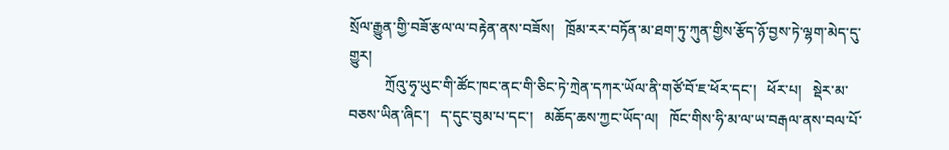སྲོལ་རྒྱུན་གྱི་བཟོ་རྩལ་ལ་བརྟེན་ནས་བཟོས།   ཁྲོམ་རར་བཏོན་མ་ཐག་ཏུ་ཀུན་གྱིས་རྩོད་ཉོ་བྱས་ཏེ་ལྷག་མེད་དུ་གྱུར།
          ཀྲོའུ་ཧྭ་ཡུང་གི་ཚོང་ཁང་ནང་གི་ཅིང་ཏེ་ཀྲེན་དཀར་ཡོལ་ནི་གཙོ་བོ་ཇ་ཕོར་དང་།   ཕོར་པ།   སྡེར་མ་བཅས་ཡིན་ཞིང་།   ད་དུང་བུམ་པ་དང་།   མཆོད་ཆས་ཀྱང་ཡོད་ལ།   ཁོང་གིས་ཧི་མ་ལ་ཡ་བརྒལ་ནས་བལ་པོ་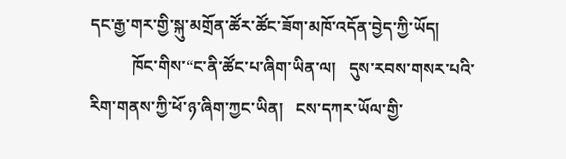དང་རྒྱ་གར་གྱི་སྐུ་མགྲོན་ཚོར་ཚོང་ཟོག་མཁོ་འདོན་བྱེད་ཀྱི་ཡོད།
          ཁོང་གིས་“ང་ནི་ཚོང་པ་ཞིག་ཡིན་ལ།   དུས་རབས་གསར་པའི་རིག་གནས་ཀྱི་ཕོ་ཉ་ཞིག་ཀྱང་ཡིན།   ངས་དཀར་ཡོལ་གྱི་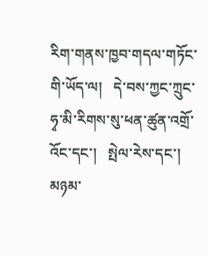རིག་གནས་ཁྱབ་གདལ་གཏོང་གི་ཡོད་ལ།   དེ་བས་ཀྱང་ཀྲུང་ཧྭ་མི་རིགས་སུ་ཕན་ཚུན་འགྲོ་འོང་དང་།   སྤེལ་རེས་དང་།   མཉམ་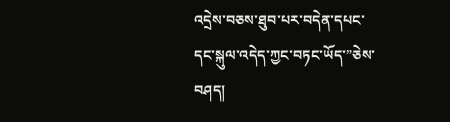འདྲེས་བཅས་ཐུབ་པར་བདེན་དཔང་དང་སྐུལ་འདེད་ཀྱང་བཏང་ཡོད་”ཅེས་བཤད།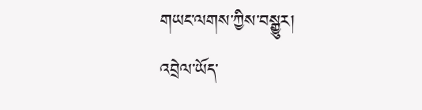གཡང་ལགས་ཀྱིས་བསྒྱུར།
འབྲེལ་ཡོད་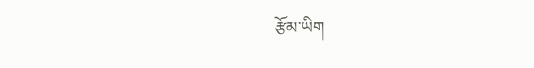རྩོམ་ཡིག